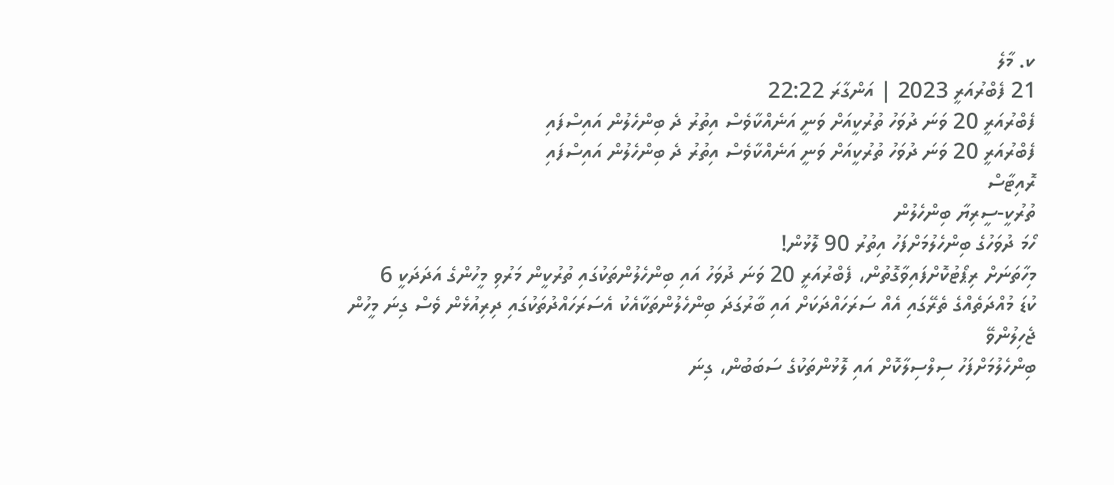ކ. މާލެ
21 ފެބްރުއަރީ 2023 | އަންގާރަ 22:22
ފެބްރުއަރީ 20 ވަނަ ދުވަހު ތުރުކީއަށް ވަނީ އަނެއްކާވެސް އިތުރު ދެ ބިންހެލުން އައިސްފައި
ފެބްރުއަރީ 20 ވަނަ ދުވަހު ތުރުކީއަށް ވަނީ އަނެއްކާވެސް އިތުރު ދެ ބިންހެލުން އައިސްފައި
ރޮއިޓާސް
ތުރުކީ-ސީރިޔާ ބިންހެލުން
ހޯމަ ދުވަހުގެ ބިންހެލުމަށްފަހު އިތުރު 90 ލޮޅުން!
މިހާތަނަށް ރިޕޯޓުކޮށްފައިވާގޮތުން، ފެބްރުއަރީ 20 ވަނަ ދުވަހު އައި ބިންހެލުންތަކުގައި ތުރުކީން މަރުވި މީހުންގެ އަދަދަކީ 6
ކުޑަ މުއްދަތެއްގެ ތެރޭގައި އެއް ސަރަހައްދަކަށް އައި ބާރުގަދަ ބިންހެލުންތަކާއެކު އެސަރަހައްދުތަކުގައި ދިރިއުޅެން ވެސް ގިނަ މީހުން ޖެހިލުންވޭ
ބިންހެލުމަށްފަހު ސިލްސިލާކޮށް އައި ލޮޅުންތަކުގެ ސަބަބުން، ގިނަ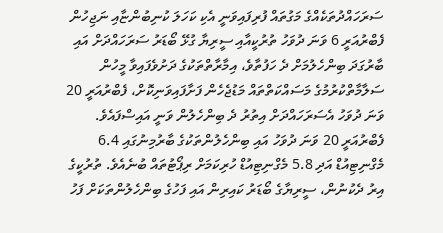ސަރަހައްދުތަކެއްގެ މަގުތައް ފުރިފައިވަނީ އެކި ކަހަލަ ކުނިބުންޏާއި ނަޖިހުން
ފެބްރުއަރީ 6 ވަނަ ދުވަހު ތުރުކީއާއި ސީރިޔާ ގުޅޭ ބޯޑަރު ސަރަހައްދަށް އައި ބާރުގަދަ ބިންހެލުމަށް ދެ ހަފުތާވެ، އިމާރާތްތަކުގެ ދަށުވެފައިވާ މީހުން ސަލާމާތްކުރުމުގެ މަސައްކަތްތައް މަޑުޖެހެން ފަށާފައިވަނިކޮށް، ފެބްރުއަރީ 20 ވަނަ ދުވަހު އެސަރަހައްދަށް އިތުރު ދެ ބިންހެލުން ވަނީ އައިސްފައެވެ.
ފެބްރުއަރީ 20 ވަނަ ދުވަހު އައި ބިންހެލުންތަކުގެ ބާރުމިނުގައި 6.4 މެގްނިޓިއުޑް އަދި 5.8 މެގްނިޓިއުޑް ހުރިކަމަށް ރިޕޯޓުތައް ބުނެއެވެ. ތުރުކީގެ އިރު ދެކުނުން، ސީރިޔާގެ ބޯޑަރު ކައިރިން އައި ފަހުގެ ބިންހެލުންތަކަށް ފަހު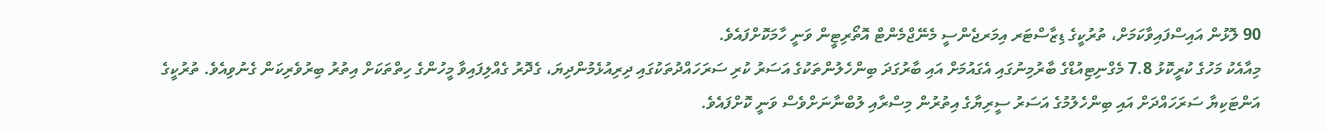90 ލޮޅުން އައިސްފައިވާކަމަށް، ތުރުކީގެ ޑިޒާސްޓަރ އިމަރޖެންސީ މެނޭޖްމެންޓް އޮތޯރިޓީން ވަނީ ހާމަކޮށްފައެވެ.
މިއާއެކު މަހުގެ ކުރީކޮޅު 7.8 މެގްނިޓިއުޑްގެ ބާރުމިނުގައި އެގައުމަށް އައި ބާރުގަދަ ބިންހެލުންތަކުގެ އަސަރު ކުރި ސަރަހައްދުތަކުގައި ދިރިއުޅެމުންދިޔަ، ގެދޮރު ގެއްލިފައިވާ މީހުންގެ ހިތްތަކަށް އިތުރު ބިރުވެރިކަން ގެނުވިއެވެ. ތުރުކީގެ އަންޓަކިޔާ ސަރަހައްދަށް އައި ބިންހެލުމުގެ އަސަރު ސީރިޔާގެ އިތުރުން މިސްރާއި ލުބްނާނަށްވެސް ވަނީ ކޮށްފައެވެ.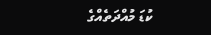ކުޑަ މުއްދަތެއްގެ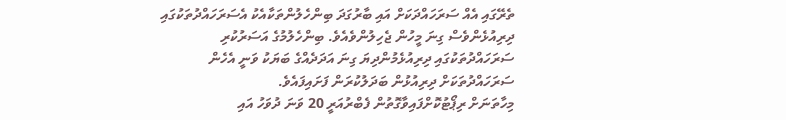ތެރޭގައި އެއް ސަރަހައްދަކަށް އައި ބާރުގަދަ ބިންހެލުންތަކާއެކު އެސަރަހައްދުތަކުގައި ދިރިއުޅެންވެސް ގިނަ މީހުން ޖެހިލުންވެއެވެ. ބިންހެލުމުގެ އަސަރުކުރި ސަރަހައްދުތަކުގައި ދިރިއުޅެމުންދިޔަ ގިނަ އަދަދެއްގެ ބަޔަކު ވަނީ އެހެން ސަރަހައްދުތަކަށް ދިރިއުޅުން ބަދަލުކުރަން ފަށައިފައެވެ.
މިހާތަނަށް ރިޕޯޓުކޮށްފައިވާގޮތުން ފެބްރުއަރީ 20 ވަނަ ދުވަހު އައި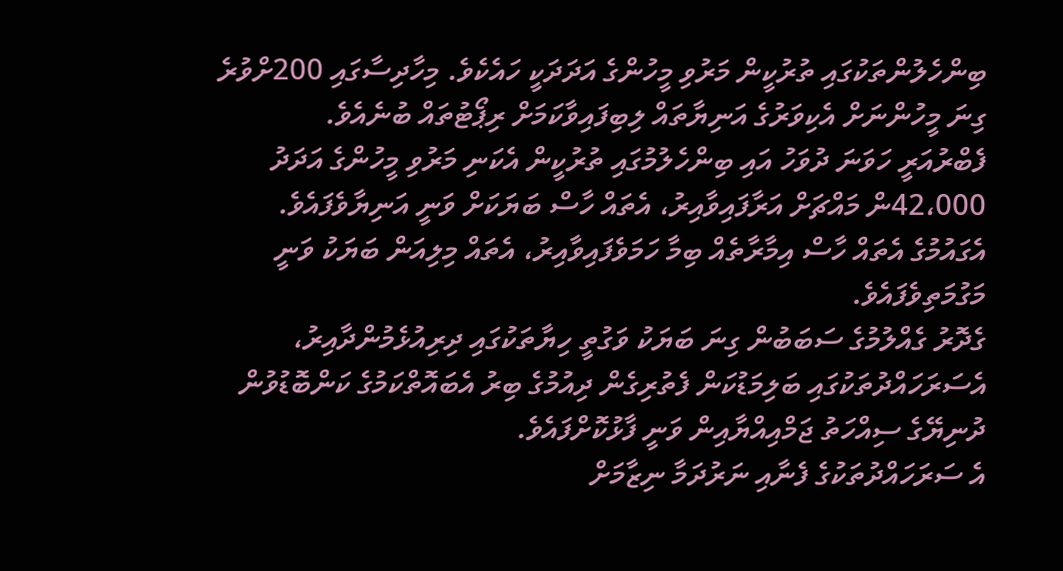ބިންހެލުންތަކުގައި ތުރުކީން މަރުވި މީހުންގެ އަދަދަކީ ހައެކެވެ. މިހާދިސާގައި 200ށްވުރެ ގިނަ މީހުންނަށް އެކިވަރުގެ އަނިޔާތައް ލިބިފައިވާކަމަށް ރިޕޯޓުތައް ބުނެއެވެ.
ފެބްރުއަރީ ހަވަނަ ދުވަހު އައި ބިންހެލުމުގައި ތުރުކީން އެކަނި މަރުވި މީހުންގެ އަދަދު 42،000ން މައްޗަށް އަރާފައިވާއިރު، އެތައް ހާސް ބަޔަކަށް ވަނީ އަނިޔާވެފައެވެ. އެގައުމުގެ އެތައް ހާސް އިމާރާތެއް ބިމާ ހަމަވެފައިވާއިރު، އެތައް މިލިއަން ބަޔަކު ވަނީ މަގުމަތިވެފައެވެ.
ގެދޮރު ގެއްލުމުގެ ސަބަބުން ގިނަ ބަޔަކު ވަގުތީ ހިޔާތަކުގައި ދިރިއުޅެމުންދާއިރު، އެސަރަހައްދުތަކުގައި ބަލިމަޑުކަން ފެތުރިގެން ދިއުމުގެ ބިރު އެބައޮތްކަމުގެ ކަންބޮޑުވުން ދުނިޔޭގެ ސިއްހަތު ޖަމްއިއްޔާއިން ވަނީ ފާޅުކޮށްފައެވެ.
އެ ސަރަހައްދުތަކުގެ ފެނާއި ނަރުދަމާ ނިޒާމަށް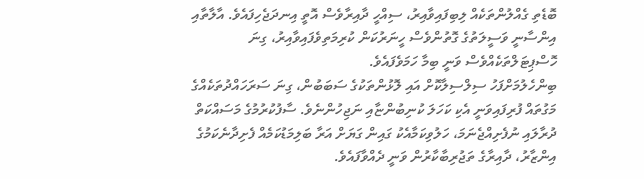ބޮޑެތި ގެއްލުންތަކެއް ލިބިފައިވާއިރު، ސިއްހީ ދާއިރާވެސް އޮތީ އިނދަޖެހިފައެވެ. އާލާތާއި އިންސާނީ ވަސީލަތުގެ ގޮތުންވެސް ހީނަރުކަން ކުރިމަތިވެފައިވާއިރު، ގިނަ ހޮސްޕިޓަލްތަކެއްވެސް ވަނީ ބިމާ ހަމަވެފައެވެ.
ބިންހެލުމަށްފަހު ސިލްސިލާކޮށް އައި ލޮޅުންތަކުގެ ސަބަބުން، ގިނަ ސަރަހައްދުތަކެއްގެ މަގުތައް ފުރިފައިވަނީ އެކި ކަހަލަ ކުނިބުންޏާއި ނަޖިހުންނެވެ. ސާފުކުރުމުގެ މަސައްކަތް ދުރާލައި ނުފެށިއްޖެނަމަ، ހަލުވިކަމާއެކު ގައިން ގަޔަށް އަރާ ބަލިމަޑުކަމެއް ފެށިދާނެކަމުގެ އިންޒާރު، ދާއިރާގެ ތަޖުރިބާކާރުން ވަނީ ދެއްވާފައެވެ.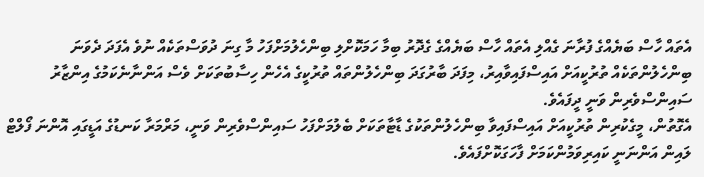އެތައް ހާސް ބަޔެއްގެ ފުރާނަ ގެއްލި އެތައް ހާސް ބަޔެއްގެ ގެދޮރު ބިމާ ހަމަކޮށްލި ބިންހެލުމަށްފަހު މާ ގިނަ ދުވަސްތަކެއް ނުވެ އެފަދަ ދެވަނަ ބިންހެލުންތަކެއް ތުރުކީއަށް އައިސްފައިވާއިރު، މިފަދަ ބާރުގަދަ ބިންހެލުންތައް ތުރުކީގެ އެހެން ހިސާބުތަކަށް ވެސް އަންނާނެކަމުގެ އިންޒާރު ސައިންސްވެރިން ވަނީ ދީފައެވެ.
އެގޮތުން، މީގެކުރިން ތުރުކީއަށް އައިސްފައިވާ ބިންހެލުންތަކުގެ ޑާޓާތަކަށް ބެލުމަށްފަހު ސައިންސްވެރިން ވަނީ، މަރްމަރާ ކަނޑުގެ އަޑީގައި އޮންނަ ފޯލްޓް ލައިން އަންނަނީ ކައިރިވަމުންކަމަށް ފާހަގަކޮށްފައެވެ.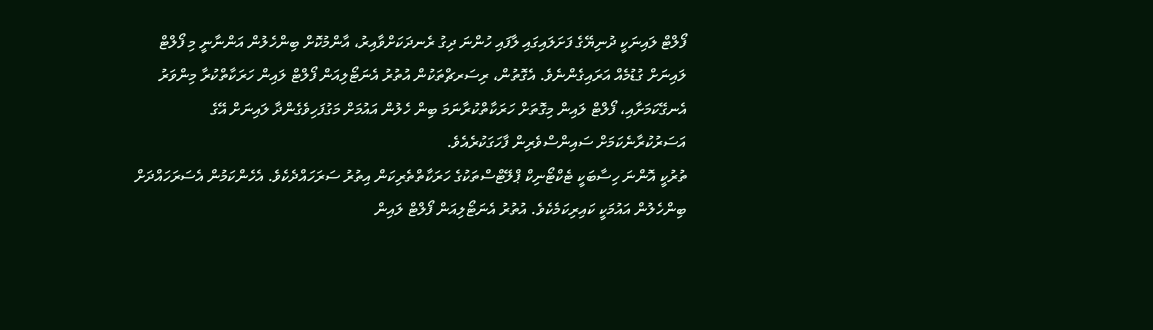ފޯލްޓް ލައިނަކީ ދުނިޔޭގެ ފަށަލައިގައި ލާފައި ހުންނަ ދިގު ރެނދަކަށްވާއިރު، އާންމުކޮށް ބިންހެލުން އަންނާނީ މި ފޯލްޓް ލައިނަށް ގުޑުމެއް އަރައިގެންނެވެ. އެގޮތުން، ރިސަރޗްތަކުން އުތުރު އެނަޓޯލިއަން ފޯލްޓް ލައިން ހަރަކާތްކުރާ މިންވަރު އެނގޭކަމަށާއި، ފޯލްޓް ލައިން މިގޮތަށް ހަރަކާތްކުރާނަމަ ބިން ހެލުން އައުމަށް މަގުފަހިވެގެންދާ ލައިނަށް އޭގެ އަސަރުކުރާނެކަމަށް ސައިންސްވެރިން ފާހަގަކުރެއެވެ.
ތުރުކީ އޮންނަ ހިސާބަކީ ޓެކްޓޯނިކް ޕްލޭޓްސްތަކުގެ ހަރަކާތްތެރިކަން އިތުރު ސަރަހައްދެކެވެ. އެހެންކަމުން އެސަރަހައްދަށް ބިންހެލުން އައުމަކީ ކައިރިކަމެކެވެ. އުތުރު އެނަޓޯލިއަން ފޯލްޓް ލައިން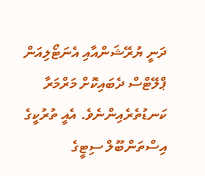ދަނީ ޔުރޭޝަންއާއި އެނަޓޯލިއަން ޕްލޭޓްސް ދެބައިކޮށް މަރްމަރާ ކަނޑުތެރެއިންނެވެ. އެއީ ތުރުކީގެ އިސްތަންބޫލް ސިޓީގެ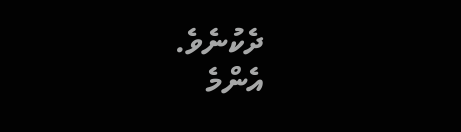ދެކުނެވެ.
އެންމެ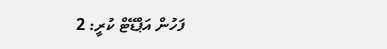ފަހުން އަޕްޑޭޓް ކުރީ: 2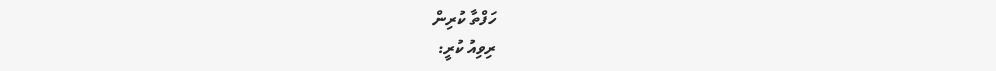ހަފްތާ ކުރިން
ރިވިއު ކުރީ: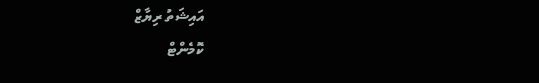އައިޝަތު ރިޔާޒް
ކޮމެންޓް